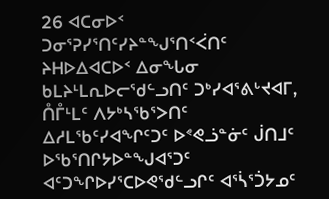26 ᐊᑕᓂᐅᑉ ᑐᓂᕐᕈᓯᕐᑎᑦᓯᔨᓐᖑᕐᑎᑉᐹᑎᑦ ᔨᕼᐅᐃᐊᑕᐅᑉ ᐃᓂᖓᓂ ᑲᒪᔨᒻᒪᕆᐅᓕᖁᓪᓗᑎᑦ ᑐᒃᓯᐊᕐᕕᒡᔪᐊᒥ, ᑍᒤᒻᒪᑦ ᐱᔭᒃᓴᖃᕐᐳᑎᑦ ᐃᓱᒪᖃᑦᓯᐊᖏᑦᑐᑦ ᐅᕝᕙᓘᓐᓃᑦ ᒎᑎᒧᑦ ᐅᖃᕐᑎᒋᔭᐅᓐᖑᐊᕐᑐᑦ ᐊᑦᑐᖏᐅᓯᕐᑕᐅᕙᖁᓪᓗᒋᑦ ᐊᕐᓵᕐᑑᔭᓄᑦ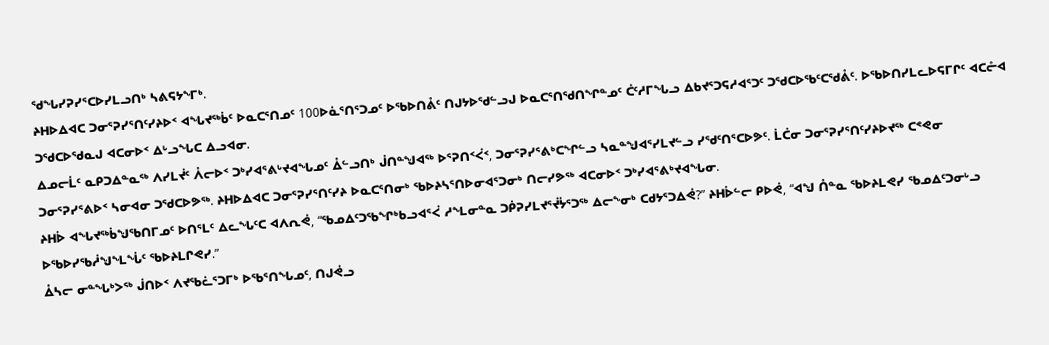ᖁᖓᓯᕈᓯᕐᑕᐅᓯᒪᓗᑎᒃ ᓴᕕᕋᔭᖕᒥᒃ.
ᔨᕼᐅᐃᐊᑕ ᑐᓂᕐᕈᓯᕐᑎᑦᓯᔨᐅᑉ ᐊᖓᔪᖅᑳᑦ ᐅᓇᑕᕐᑎᓄᑦ 100ᐅᓈᕐᑎᕐᑐᓄᑦ ᐅᖃᐅᑎᕔᑦ ᑎᒍᔭᐅᖁᓪᓗᒍ ᐅᓇᑕᕐᑎᖁᑎᖏᓐᓄᑦ ᑖᑦᓱᒥᖓᓗ ᐃᑲᔪᕐᑐᕋᓱᐊᕐᑐᑦ ᑐᖁᑕᐅᖃᑦᑕᖁᕔᑦ. ᐅᖃᐅᑎᓯᒪᓚᐅᕋᒥᒋᑦ ᐊᑕᓔᐊ ᑐᖁᑕᐅᖁᓇᒍ ᐊᑕᓂᐅᑉ ᐃᒡᓗᖓᑕ ᐃᓗᐊᓂ.
ᐃᓄᓕᒫᑦ ᓇᑭᑐᐃᓐᓇᖅ ᐱᓯᒪᔫᑦ ᐰᓕᐅᑉ ᑐᒃᓯᐊᕐᕕᒡᔪᐊᖓᓄᑦ ᐂᓪᓗᑎᒃ ᒎᑎᓐᖑᐊᖅ ᐅᕐᕈᑎᑉᐹᑉ, ᑐᓂᕐᕈᓯᕐᕕᒃᑕᖏᓪᓗ ᓴᓇᓐᖑᐊᕐᓯᒪᔪᓪᓗ ᓯᖁᑦᑎᕐᑕᐅᕗᑦ. ᒫᑖᓂ ᑐᓂᕐᕈᓯᕐᑎᑦᓯᔨᐅᔪᖅ ᑕᕝᕙᓂ ᑐᓂᕐᕈᓯᕐᕕᐅᑉ ᓴᓂᐊᓂ ᑐᖁᑕᐅᕗᖅ. ᔨᕼᐅᐃᐊᑕ ᑐᓂᕐᕈᓯᕐᑎᑦᓯᔨ ᐅᓇᑕᕐᑎᓂᒃ ᖃᐅᔨᓴᕐᑎᐅᓂᐊᕐᑐᓂᒃ ᑎᓕᓯᕗᖅ ᐊᑕᓂᐅᑉ ᑐᒃᓯᐊᕐᕕᒃᔪᐊᖓᓂ.
ᔨᕼᐆ ᐊᖓᔪᖅᑳᖑᖃᑎᒥᓄᑦ ᐅᑎᕐᒪᑦ ᐃᓚᖓᑦᑕ ᐊᐱᕆᕚ, “ᖃᓄᐃᑦᑐᖃᖏᒃᑲᓗᐊᕐᐹ ᓱᖕᒪᓂᓐᓇ ᑐᑮᕈᓯᒪᔪᕐᔫᔮᕐᑐᖅ ᐃᓕᖕᓂᒃ ᑕᑯᔭᕐᑐᐃᕚ?” ᔨᕼᐆᓪᓕ ᑭᐅᕚ, “ᐊᖑ ᑍᓐᓇ ᖃᐅᔨᒪᕙᓯ ᖃᓄᐃᑦᑐᓂᒡᓗ ᐅᖃᐅᓯᖃᓲᖑᖕᒪᖔᑦ ᖃᐅᔨᒪᒋᕙᓯ.”
ᐂᓴᓕ ᓂᓐᖓᒃᐳᖅ ᒎᑎᐅᑉ ᐱᔪᖃᓛᕐᑐᒥᒃ ᐅᖃᕐᑎᖓᓄᑦ, ᑎᒍᕚᓗ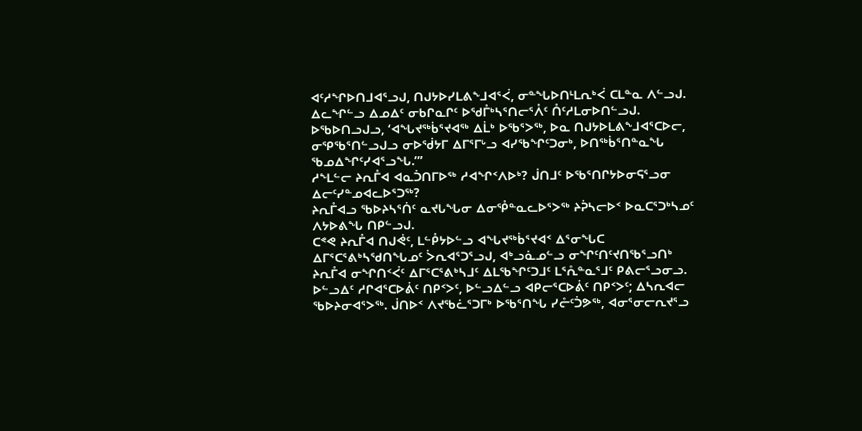ᐊᑦᓱᖏᐅᑎᒧᐊᕐᓗᒍ, ᑎᒍᔭᐅᓯᒪᕕᖕᒧᐊᕐᐹ, ᓂᓐᖓᐅᑎᒻᒪᕆᒃᐹ ᑕᒪᓐᓇ ᐱᓪᓗᒍ. ᐃᓚᖏᓪᓗ ᐃᓄᐃᑦ ᓂᑲᒋᓇᒋᑦ ᐅᖁᒤᒃᓴᕐᑎᓕᕐᐰᑦ ᑍᑦᓱᒪᓂᐅᑎᓪᓗᒍ.
ᐅᖃᐅᑎᓗᒍᓗ, ‘ᐊᖓᔪᖅᑳᕐᔪᐊᖅ ᐃᒫᒃ ᐅᖃᕐᐳᖅ, ᐅᓇ ᑎᒍᔭᐅᒪᕕᖕᒧᐊᕐᑕᐅᓕ, ᓂᕿᖃᕐᑎᓪᓗᒍᓗ ᓂᐅᖂᔭᒥ ᐃᒥᕐᒥᒡᓗ ᐊᓯᖃᖏᑦᑐᓂᒃ, ᐅᑎᖅᑳᕐᑎᓐᓇᖓ ᖃᓄᐃᖏᑦᓯᐊᕐᓗᖓ.’”
ᓱᖕᒪᓪᓕ ᔨᕆᒤᐊ ᐊᓇᑑᑎᒥᐅᖅ ᓱᐊᖏᑉᐱᐅᒃ? ᒎᑎᒧᑦ ᐅᖃᕐᑎᒋᔭᐅᓂᕋᕐᓗᓂ ᐃᓕᑦᓯᓐᓄᐊᓚᐅᕐᑐᖅ?
ᔨᕆᒤᐊᓗ ᖃᐅᔨᓴᕐᑏᑦ ᓇᔪᒐᖓᓂ ᐃᓂᕾᓐᓇᓚᐅᕐᐳᖅ ᔨᕉᓴᓕᐅᑉ ᐅᓇᑕᕐᑐᒃᓴᓄᑦ ᐱᔭᐅᕕᖓ ᑎᑭᓪᓗᒍ.
ᑕᕝᕙ ᔨᕆᒤᐊ ᑎᒍᕚᑦ, ᒪᓪᑬᔭᐅᓪᓗ ᐊᖓᔪᖅᑳᕐᔪᐊᑉ ᐃᕐᓂᖓᑕ ᐃᒥᕐᑕᕐᕕᒃᓴᖁᑎᖓᓄᑦ ᐴᕆᐊᕐᑐᕐᓗᒍ, ᐊᒃᓗᓈᓄᓪᓗ ᓂᖏᑦᑎᑦᔪᑎᖃᕐᓗᑎᒃ ᔨᕆᒤᐊ ᓂᖏᑎᑉᐹᑦ ᐃᒥᕐᑕᕐᕕᒃᓴᒧᑦ ᐃᒪᖃᖏᑦᑐᒧᑦ ᒪᕐᕅᓐᓇᕐᒧᑦ ᑭᕕᓕᕐᓗᓂᓗ.
ᐅᓪᓗᐃᑦ ᓱᒋᐊᕐᑕᐅᕖᑦ ᑎᑭᑉᐳᑦ, ᐅᓪᓗᐃᓪᓗ ᐊᑭᓕᕐᑕᐅᕖᑦ ᑎᑭᑉᐳᑦ; ᐃᓴᕆᐊᓕ ᖃᐅᔨᓂᐊᕐᐳᖅ. ᒎᑎᐅᑉ ᐱᔪᖃᓛᕐᑐᒥᒃ ᐅᖃᕐᑎᖓ ᓯᓔᑦᑑᕗᖅ, ᐊᓂᕐᓂᓕᕆᔪᕐᓗ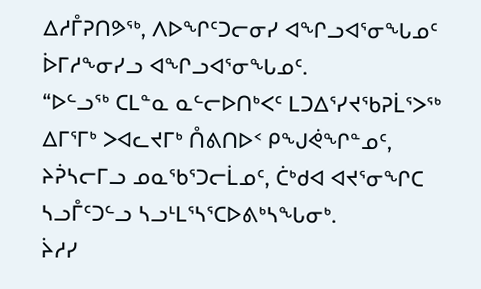ᐃᓱᒤᕈᑎᕗᖅ, ᐱᐅᖏᑦᑐᓕᓂᓯ ᐊᖏᓗᐊᕐᓂᖓᓄᑦ ᐆᒥᓱᖕᓂᓯᓗ ᐊᖏᓗᐊᕐᓂᖓᓄᑦ.
“ᐅᓪᓗᖅ ᑕᒪᓐᓇ ᓇᓪᓕᐅᑎᒃᐸᑦ ᒪᑐᐃᕐᓯᔪᖃᕈᒫᕐᐳᖅ ᐃᒥᕐᒥᒃ ᐳᐊᓚᔪᒥᒃ ᑍᕕᑎᐅᑉ ᑭᖑᕚᖏᓐᓄᑦ, ᔨᕉᓴᓕᒥᓗ ᓄᓇᖃᕐᑐᓕᒫᓄᑦ, ᑖᒃᑯᐊ ᐊᔪᕐᓂᖏᑕ ᓴᓗᒤᑦᑐᓪᓗ ᓴᓗᒻᒪᕐᓴᕐᑕᐅᕕᒃᓴᖓᓂᒃ.
ᔩᓱᓯ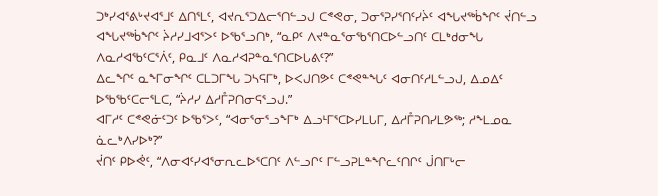ᑐᒃᓯᐊᕐᕕᒡᔪᐊᕐᒧᑦ ᐃᑎᕐᒪᑦ, ᐊᔪᕆᕐᑐᐃᓕᕐᑎᓪᓗᒍ ᑕᕝᕙᓂ, ᑐᓂᕐᕈᓯᕐᑎᑦᓯᔩᑦ ᐊᖓᔪᖅᑳᖏᑦ ᔫᑎᓪᓗ ᐊᖓᔪᖅᑳᖏᑦ ᔩᓱᓯᒧᐊᕐᐳᑦ ᐅᖃᕐᓗᑎᒃ, “ᓇᑭᑦ ᐱᔪᓐᓇᕐᓂᖃᕐᑎᑕᐅᓪᓗᑎᑦ ᑕᒪᒃᑯᓂᖓ ᐱᓇᓱᐊᖃᑦᑕᕐᐲᑦ, ᑭᓇᒧᑦ ᐱᓇᓱᐊᕈᓐᓇᕐᑎᑕᐅᒐᕕᑦ?”
ᐃᓚᖏᑦ ᓇᖕᒥᓂᖏᑦ ᑕᒪᑐᒥᖓ ᑐᓴᕋᒥᒃ, ᐅᐸᒍᑎᕗᑦ ᑕᕝᕙᓐᖓᑦ ᐊᓂᑎᑦᓱᒪᓪᓗᒍ, ᐃᓄᐃᑦ ᐅᖃᖃᑦᑕᓕᕐᒪᑕ, “ᔩᓱᓯ ᐃᓱᒤᕈᑎᓂᕋᕐᓗᒍ.”
ᐊᒥᓱᑦ ᑕᕝᕙᓃᑦᑐᑦ ᐅᖃᕐᐳᑦ, “ᐊᓂᕐᓂᕐᓗᖕᒥᒃ ᐃᓗᒻᒥᕐᑕᐅᓯᒪᒐᒥ, ᐃᓱᒤᕈᑎᓯᒪᕗᖅ; ᓱᖕᒪᓄᓇ ᓈᓚᒃᐱᓯᐅᒃ?”
ᔫᑎᑦ ᑭᐅᕚᑦ, “ᐱᓂᐊᑦᓯᐊᕐᓂᕆᓚᐅᕐᑕᑎᑦ ᐱᓪᓗᒋᑦ ᒥᓪᓗᕈᒪᓐᖏᓚᑦᑎᒋᑦ ᒎᑎᒥᒡᓕ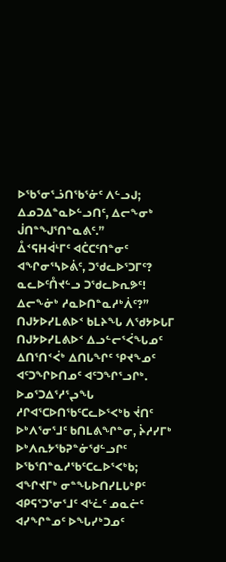ᐅᖃᕐᓂᕐᓘᑎᖃᕐᓃᑦ ᐱᓪᓗᒍ; ᐃᓄᑐᐃᓐᓇᐅᓪᓗᑎᑦ, ᐃᓕᖕᓂᒃ ᒎᑎᓐᖑᕐᑎᓐᓇᕕᑦ.”
ᐂᑉᕋᕼᐋᒻᒥᑦ ᐊᑖᑕᑦᑎᓐᓂᑦ ᐊᖏᓂᕐᓴᐅᕖᑦ, ᑐᖁᓚᐅᕐᑐᒥᑦ? ᓇᓚᐅᑦᑍᔪᓪᓗ ᑐᖁᓚᐅᕆᕗᑦ! ᐃᓕᖕᓃᒃ ᓱᓇᐅᑎᓐᓇᓱᒃᐲᑦ?”
ᑎᒍᔭᐅᓯᒪᕕᐅᑉ ᑲᒪᔨᖓ ᐱᖁᔭᐅᒐᒥ ᑎᒍᔭᐅᓯᒪᕕᐅᑉ ᐃᓗᓪᓕᕐᐹᖓᓄᑦ ᐃᑎᕐᑎᑉᐹᒃ ᐃᑎᒐᖏᑦ ᕿᔪᖕᓄᑦ ᐊᑦᑐᖏᐅᑎᓄᑦ ᐊᑦᑐᖏᕐᓗᒋᒃ.
ᐅᓄᕐᑐᐃᕐᓱᕐᖢᖓ ᓱᒋᐊᕐᑕᐅᑎᖃᑦᑕᓚᐅᕐᐸᒃᑲ ᔫᑎᑦ ᐅᒃᐱᕐᓂᕐᒧᑦ ᑲᑎᒪᕕᖏᓐᓂ, ᔩᓱᓯᒥᒃ ᐅᒃᐱᕆᔭᖃᕈᓐᓃᖁᓪᓗᒋᑦ ᐅᖃᕐᑎᓐᓇᓱᖃᑦᑕᓚᐅᕐᐸᒃᑲ; ᐊᖏᔪᒥᒃ ᓂᓐᖓᐅᑎᓯᒪᒐᒃᑭᑦ ᐊᑭᕋᕐᑐᕐᓂᕐᒧᑦ ᐊᒡᓛᑦ ᓄᓇᓖᑦ ᐊᓯᖏᓐᓄᑦ ᐅᖓᓯᒃᑐᓄᑦ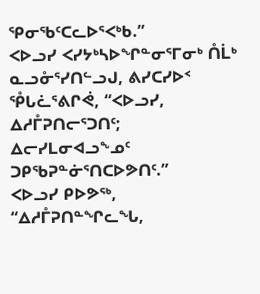ᕿᓂᖃᑦᑕᓚᐅᕐᐸᒃᑲ.”
ᐸᐅᓗᓯ ᐸᓯᔭᒃᓴᐅᖏᓐᓂᕐᒥᓂᒃ ᑍᒫᒃ ᓇᓗᓁᕐᓯᑎᓪᓗᒍ, ᕕᓯᑕᓯᐅᑉ ᕾᒐᓛᕐᕕᒋᕚ, “ᐸᐅᓗᓯ, ᐃᓱᒤᕈᑎᓕᕐᑐᑎᑦ; ᐃᓕᓯᒪᓂᐊᓗᖕᓄᑦ ᑐᑭᖃᕈᓐᓃᕐᑎᑕᐅᕗᑎᑦ.”
ᐸᐅᓗᓯ ᑭᐅᕗᖅ, “ᐃᓱᒤᕈᑎᓐᖏᓚᖓ,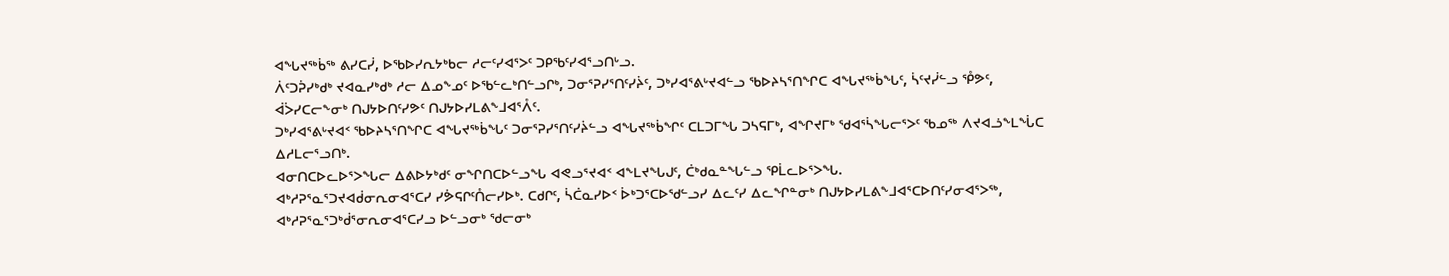ᐊᖓᔪᖅᑳᖅ ᕕᓯᑕᓰ, ᐅᖃᐅᓯᕆᔭᒃᑲᓕ ᓱᓕᑦᓯᐊᕐᐳᑦ ᑐᑭᖃᑦᓯᐊᕐᓗᑎᒡᓗ.
ᐲᑦᑐᕉᓯᒃᑯᒃ ᔪᐊᓇᓯᒃᑯᒃ ᓱᓕ ᐃᓄᖕᓄᑦ ᐅᖃᓪᓚᒃᑎᓪᓗᒋᒃ, ᑐᓂᕐᕈᓯᕐᑎᑦᓯᔩᑦ, ᑐᒃᓯᐊᕐᕕᒡᔪᐊᓪᓗ ᖃᐅᔨᓴᕐᑎᖏᑕ ᐊᖓᔪᖅᑳᖓᑦ, ᓵᑦᔪᓰᓪᓗ ᕾᕗᑦ,
ᐋᐴᓯᑕᓕᖕᓂᒃ ᑎᒍᔭᐅᑎᑦᓯᕗᑦ ᑎᒍᔭᐅᓯᒪᕕᖕᒧᐊᕐᐰᑦ.
ᑐᒃᓯᐊᕐᕕᒡᔪᐊᑉ ᖃᐅᔨᓴᕐᑎᖏᑕ ᐊᖓᔪᖅᑳᖓᑦ ᑐᓂᕐᕈᓯᕐᑎᑦᓯᔩᓪᓗ ᐊᖓᔪᖅᑳᖏᑦ ᑕᒪᑐᒥᖓ ᑐᓴᕋᒥᒃ, ᐊᖏᔪᒥᒃ ᖁᐊᕐᓵᖓᓕᕐᐳᑦ ᖃᓄᖅ ᐱᔪᐊᓘᖕᒪᖔᑕ ᐃᓱᒪᓕᕐᓗᑎᒃ.
ᐊᓂᑎᑕᐅᓚᐅᕐᐳᖓᓕ ᐃᕕᐅᔭᒃᑯᑦ ᓂᖏᑎᑕᐅᓪᓗᖓ ᐊᕙᓗᕐᔪᐊᑉ ᐊᖕᒪᔪᖓᒍᑦ, ᑖᒃᑯᓇᓐᖓᓪᓗ ᕿᒫᓚᐅᕐᐳᖓ.
ᐊᒃᓱᕈᕐᓇᕐᑐᔪᐊᑰᓂᕆᓂᐊᕐᑕᓯ ᓯᕘᕋᒋᑦᑍᓕᓯᐅᒃ. ᑕᑯᒋᑦ, ᓵᑖᓇᓯᐅᑉ ᐆᒃᑐᕐᑕᐅᖁᓪᓗᓯ ᐃᓚᑦᓯ ᐃᓚᖏᓐᓂᒃ ᑎᒍᔭᐅᓯᒪᕕᖕᒧᐊᕐᑕᐅᑎᑦᓯᓂᐊᕐᐳᖅ, ᐊᒃᓱᕈᕐᓇᕐᑐᒃᑰᕐᓂᕆᓂᐊᕐᑕᓯᓗ ᐅᓪᓗᓂᒃ ᖁᓕᓂᒃ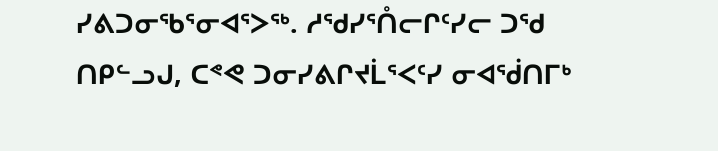ᓯᕕᑐᓂᖃᕐᓂᐊᕐᐳᖅ. ᓱᖁᓯᕐᑍᓕᒋᑦᓯᓕ ᑐᖁ ᑎᑭᓪᓗᒍ, ᑕᕝᕙ ᑐᓂᓯᕕᒋᔪᒫᕐᐸᑦᓯ ᓂᐊᖂᑎᒥᒃ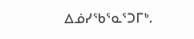ᐃᓅᓯᖃᕐᓇᕐᑐᒥᒃ.